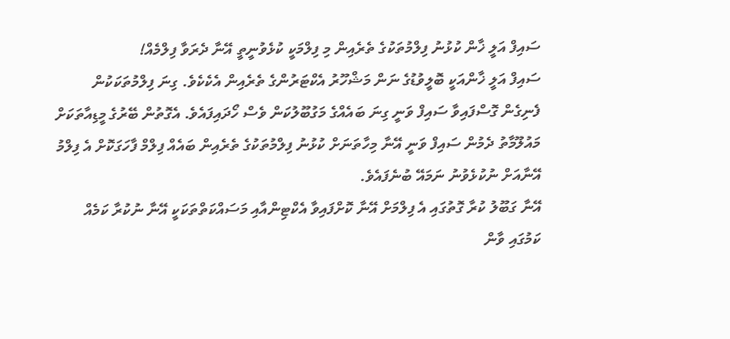ސައިފް އަލީ ޚާން ކުޅުނު ފިލްމުތަކުގެ ތެރެއިން މި ފިލްމަކީ ކުޅެވުނީތީ އޭނާ ދެރަވާ ފިލްމެއް!
ސައިފް އަލީ ޚާންއަކީ ބޮލީވުޑުގެ ނަން މަޝްހޫރު އެކްޓަރުންގެ ތެރެއިން އެކެކެވެ. ގިނަ ފިލްމުތަކަކުން ފެނިގެން ގޮސްފައިވާ ސައިފް ވަނީ ގިނަ ބައެއްގެ މަގުބޫލުކަން ވެސް ހޯދައިފައެވެ. އެގޮތުން ބޭރުގެ މީޑިއާތަކަށް މައުލޫމާތު ދެމުން ސައިފް ވަނީ އޭނާ މިހާތަނަށް ކުޅުނު ފިލްމުތަކުގެ ތެރެއިން ބައެއް ފިލްމް ފާހަގަކޮށް އެ ފިލްމު އޭނާއަށް ނުކުޅެވުނު ނަމައޭ ބުނެފައެވެ.
އޭނާ ގަބޫލު ކުރާ ގޮތުގައި އެ ފިލްމަށް އޭނާ ކޮށްފައިވާ އެކްޓިންއާއި މަސައްކަތްތަކަކީ އޭނާ ނުކުރާ ކަމެއް ކަމުގައި ވާން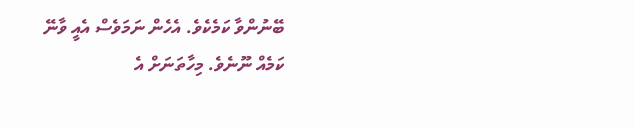ބޭނުންވާ ކަމެކެވެ. އެހެން ނަމަވެސް އެއީ ވާނޭ ކަމެއް ނޫނެވެ. މިހާތަނަށް އެ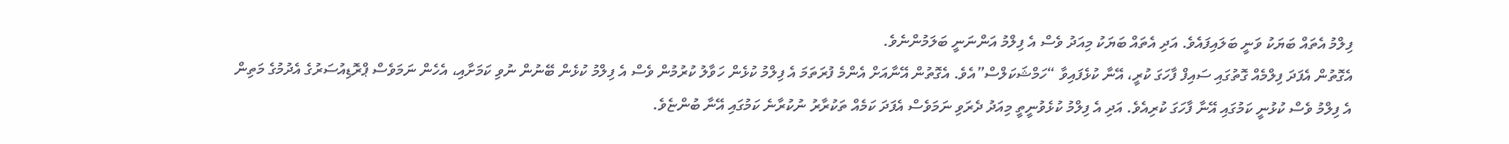ފިލްމު އެތައް ބަޔަކު ވަނީ ބަލައިފައެވެ. އަދި އެތައް ބަޔަކު މިއަދު ވެސް އެ ފިލްމު އަންނަނީ ބަލަމުންނެވެ.
އެގޮތުން އެފަދަ ފިލްމެއް ގޮތުގައި ސައިފް ފާހަގަ ކުރީ، އޭނާ ކުޅެފައިވާ “ހަމްޝަކަލްސް”އެވެ. އެގޮތުން އޭނާއަށް އެންމެ ފުރަތަމަ އެ ފިލްމު ކުޅެން ހަވާލު ކުރުމުން ވެސް އެ ފިލްމު ކުޅެން ބޭނުން ނުވި ކަމަށާއި، އެހެން ނަމަވެސް ޕްރޮޑިއުސަރުގެ އެދުމުގެ މަތިން އެ ފިލްމު ވެސް ކުޅުނީ ކަމުގައި އޭނާ ފާހަގަ ކުރިއެވެ. އަދި އެ ފިލްމު ކުޅެވުނީތީ މިއަދު ދެރަވި ނަމަވެސް އެފަދަ ކަމެއް ތަކުރާރު ނުކުރާނެ ކަމުގައި އޭނާ ބުންޏެވެ.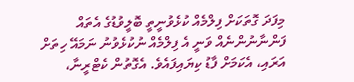މިފަދަ ގޮތަކަށް ފިލްމެއް ކުޅެވުނީތީ ބޮލީވުޑުގެ އެތައް ފަންނާނުންނެއް ވަނީ އެ ފިލްމެއް ނުކުޅެވުނު ނަމައޭ ހިތަށް އަރައި، އެކަމަށް ފާޑު ކިޔައިފައެވެ. އެގޮތުން ކެޓްރީނާ،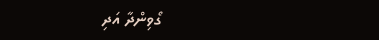ގޯވިންދާ އަދި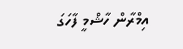އިމްރާން ހާޝްމީ ފާހަގަ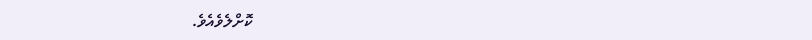ކޮށްލެވެއެވެ.